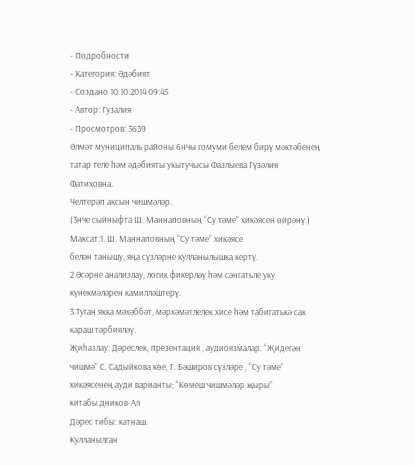- Подробности
- Категория: Әдәбият
- Создано 10.10.2014 09:45
- Автор: Гузалия
- Просмотров: 3639
Әлмәт муниципаль районы 6нчы гомуми белем бирү мәктәбенең татар теле һәм әдәбияты укытучысы Фазлыева Гүзәлия Фатиховна.
Челтерәп аксын чишмәләр.
(3нче сыйныфта Ш. Маннаповның “Су тәме” хикәясен өйрәнү.)
Максат:1. Ш. Маннаповның “Су тәме” хикәясе
белән танышу, яңа сүзләрне кулланылышка кертү.
2.Әсәрне анализлау, логик фикерләү һәм сәнгатьле уку
күнекмәләрен камилләштерү.
3.Туган якка мәхәббәт, мәрхәмәтлелек хисе һәм табигатькә сак караш тәрбияләү.
Җиһазлау: Дәреслек, презентация , аудиоязмалар: “Җидегән чишмә” С. Садыйкова көе, Г. Бәширов сүзләре , “Су тәме” хикәясенең ауди варианты; “Көмеш чишмәләр җыры” китабы.дников-Ал
Дәрес тибы: катнаш.
Кулланылган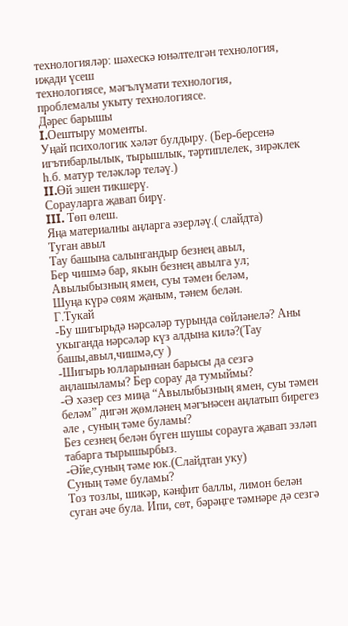технологияләр: шәхескә юнәлтелгән технология, иҗади үсеш
технологиясе, мәгълүмати технология,
проблемалы укыту технологиясе.
Дәрес барышы
I.Оештыру моменты.
Уңай психологик хәләт булдыру. (Бер-берсенә игътибарлылык, тырышлык, тәртиплелек, зирәклек һ.б. матур теләкләр теләү.)
II.Өй эшен тикшерү.
Сорауларга җавап бирү.
III. Төп өлеш.
Яңа материалны аңларга әзерләү.( слайдта)
Туган авыл
Тау башына салынгандыр безнең авыл,
Бер чишмә бар, якын безнең авылга ул;
Авылыбызның ямен, суы тәмен беләм,
Шуңа күрә сөям җаным, тәнем белән.
Г.Тукай
-Бу шигырьдә нәрсәләр турында сөйләнелә? Аны укыганда нәрсәләр күз алдына килә?(Тау башы,авыл,чишмә,су )
-Шигырь юлларыннан барысы да сезгә аңлашыламы? Бер сорау да тумыймы?
-Ә хәзер сез миңа “Авылыбызның ямен, суы тәмен беләм” дигән җөмләнең мәгънәсен аңлатып бирегез әле , суның тәме буламы?
Без сезнең белән бүген шушы сорауга җавап эзләп табарга тырышырбыз.
-Әйе,суның тәме юк.(Слайдтан уку)
Суның тәме буламы?
Тоз тозлы, шикәр, кәнфит баллы, лимон белән суган әче була. Ипи, сөт, бәрәңге тәмнәре дә сезгә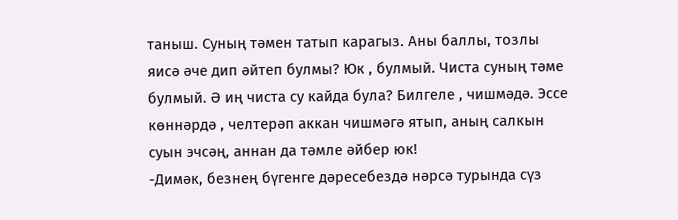таныш. Суның тәмен татып карагыз. Аны баллы, тозлы яисә әче дип әйтеп булмы? Юк , булмый. Чиста суның тәме булмый. Ә иң чиста су кайда була? Билгеле , чишмәдә. Эссе көннәрдә , челтерәп аккан чишмәгә ятып, аның салкын суын эчсәң, аннан да тәмле әйбер юк!
-Димәк, безнең бүгенге дәресебездә нәрсә турында сүз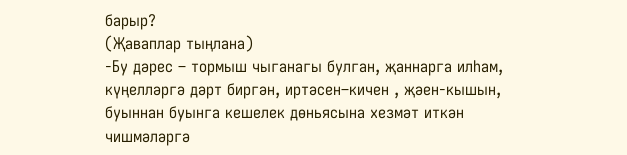барыр?
(Җаваплар тыңлана)
-Бу дәрес – тормыш чыганагы булган, җаннарга илһам, күңелләргә дәрт биргән, иртәсен–кичен , җәен-кышын, буыннан буынга кешелек дөньясына хезмәт иткән чишмәләргә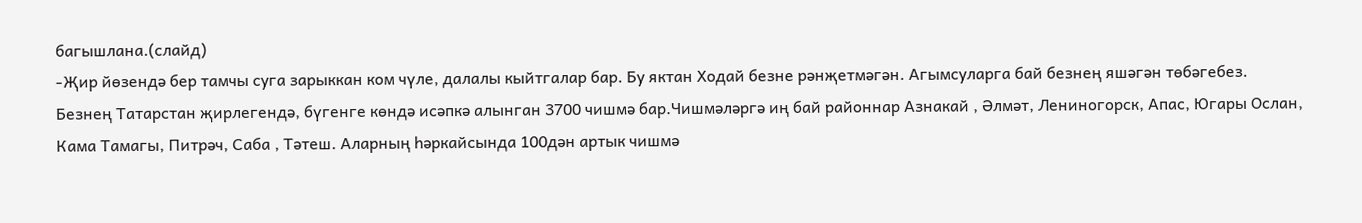багышлана.(слайд)
-Җир йөзендә бер тамчы суга зарыккан ком чүле, далалы кыйтгалар бар. Бу яктан Ходай безне рәнҗетмәгән. Агымсуларга бай безнең яшәгән төбәгебез.
Безнең Татарстан җирлегендә, бүгенге көндә исәпкә алынган 3700 чишмә бар.Чишмәләргә иң бай районнар Азнакай , Әлмәт, Лениногорск, Апас, Югары Ослан, Кама Тамагы, Питрәч, Саба , Тәтеш. Аларның һәркайсында 100дән артык чишмә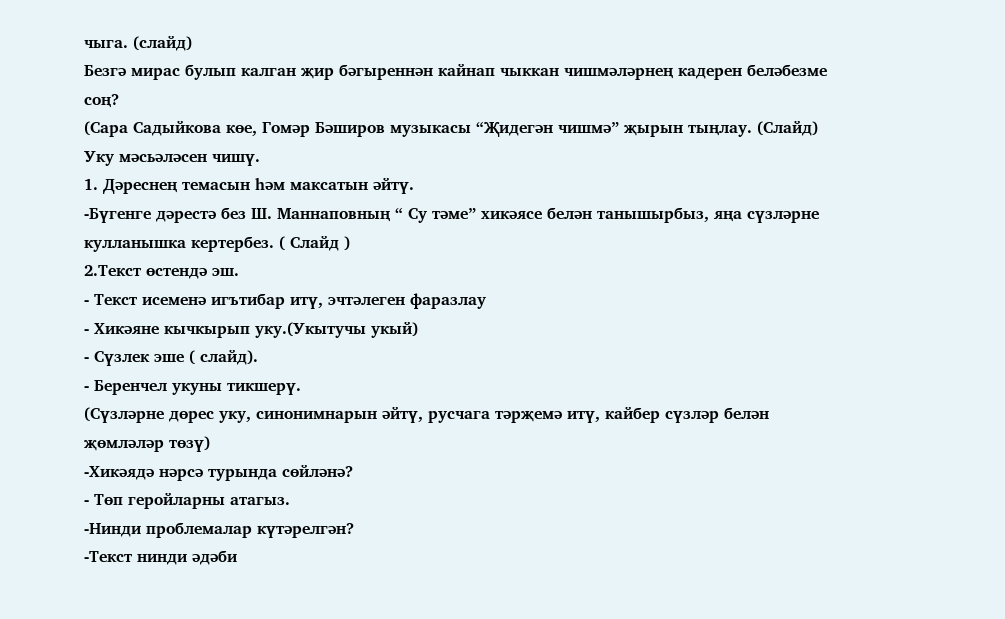чыга. (слайд)
Безгә мирас булып калган җир бәгыреннән кайнап чыккан чишмәләрнең кадерен беләбезме соң?
(Сара Садыйкова көе, Гомәр Бәширов музыкасы “Җидегән чишмә” җырын тыңлау. (Слайд)
Уку мәсьәләсен чишү.
1. Дәреснең темасын һәм максатын әйтү.
-Бүгенге дәрестә без Ш. Маннаповның “ Су тәме” хикәясе белән танышырбыз, яңа сүзләрне кулланышка кертербез. ( Слайд )
2.Текст өстендә эш.
- Текст исеменә игътибар итү, эчтәлеген фаразлау
- Хикәяне кычкырып уку.(Укытучы укый)
- Сүзлек эше ( слайд).
- Беренчел укуны тикшерү.
(Сүзләрне дөрес уку, синонимнарын әйтү, русчага тәрҗемә итү, кайбер сүзләр белән җөмләләр төзү)
-Хикәядә нәрсә турында сөйләнә?
- Төп геройларны атагыз.
-Нинди проблемалар күтәрелгән?
-Текст нинди әдәби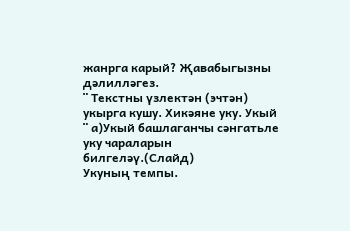жанрга карый? Җавабыгызны дәлилләгез.
¨ Текстны үзлектән (эчтән) укырга кушу. Хикәяне уку. Укый
¨ а)Укый башлаганчы сәнгатьле уку чараларын билгеләү.(Слайд)
Укуның темпы.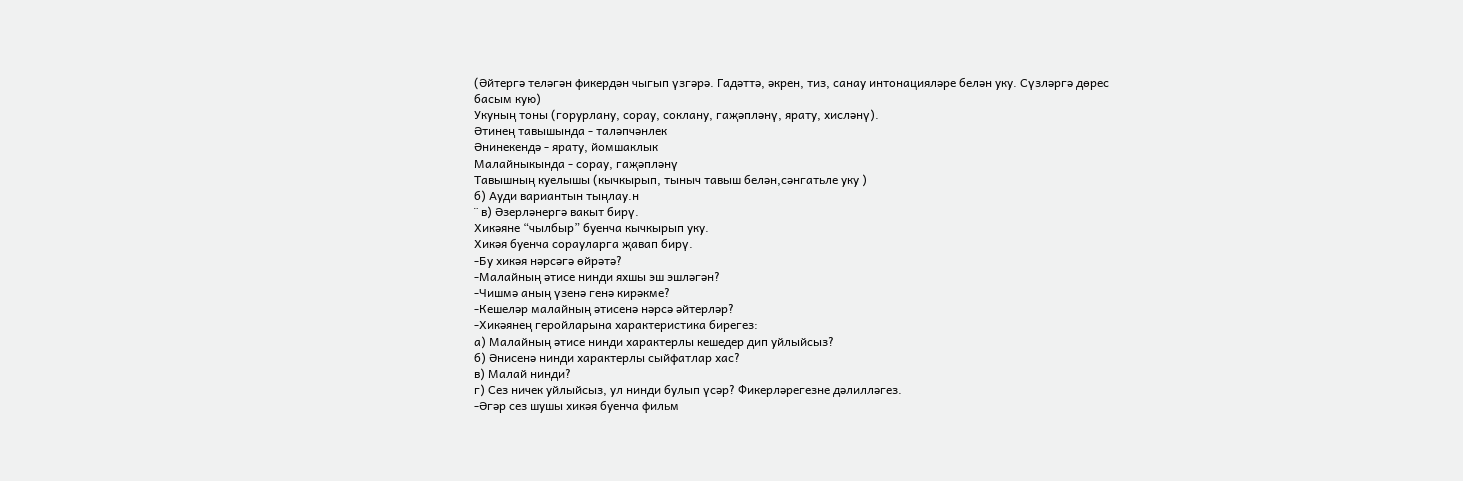(Әйтергә теләгән фикердән чыгып үзгәрә. Гадәттә, әкрен, тиз, санау интонацияләре белән уку. Сүзләргә дөрес басым кую)
Укуның тоны (горурлану, сорау, соклану, гаҗәпләнү, ярату, хисләнү).
Әтинең тавышында - таләпчәнлек
Әнинекендә - ярату, йомшаклык
Малайныкында - сорау, гаҗәпләнү
Тавышның куелышы (кычкырып, тыныч тавыш белән,сәнгатьле уку )
б) Ауди вариантын тыңлау.н
¨ в) Әзерләнергә вакыт бирү.
Хикәяне “чылбыр” буенча кычкырып уку.
Хикәя буенча сорауларга җавап бирү.
-Бу хикәя нәрсәгә өйрәтә?
-Малайның әтисе нинди яхшы эш эшләгән?
-Чишмә аның үзенә генә кирәкме?
-Кешеләр малайның әтисенә нәрсә әйтерләр?
-Хикәянең геройларына характеристика бирегез:
а) Малайның әтисе нинди характерлы кешедер дип уйлыйсыз?
б) Әнисенә нинди характерлы сыйфатлар хас?
в) Малай нинди?
г) Сез ничек уйлыйсыз, ул нинди булып үсәр? Фикерләрегезне дәлилләгез.
-Әгәр сез шушы хикәя буенча фильм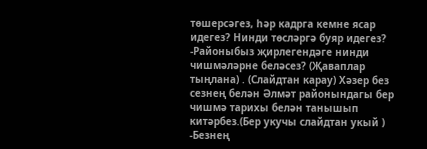төшерсәгез, һәр кадрга кемне ясар идегез? Нинди төсләргә буяр идегез?
-Районыбыз җирлегендәге нинди чишмәләрне беләсез? (Җаваплар тыңлана) . (Слайдтан карау) Хәзер без сезнең белән Әлмәт районындагы бер чишмә тарихы белән танышып китәрбез.(Бер укучы слайдтан укый )
-Безнең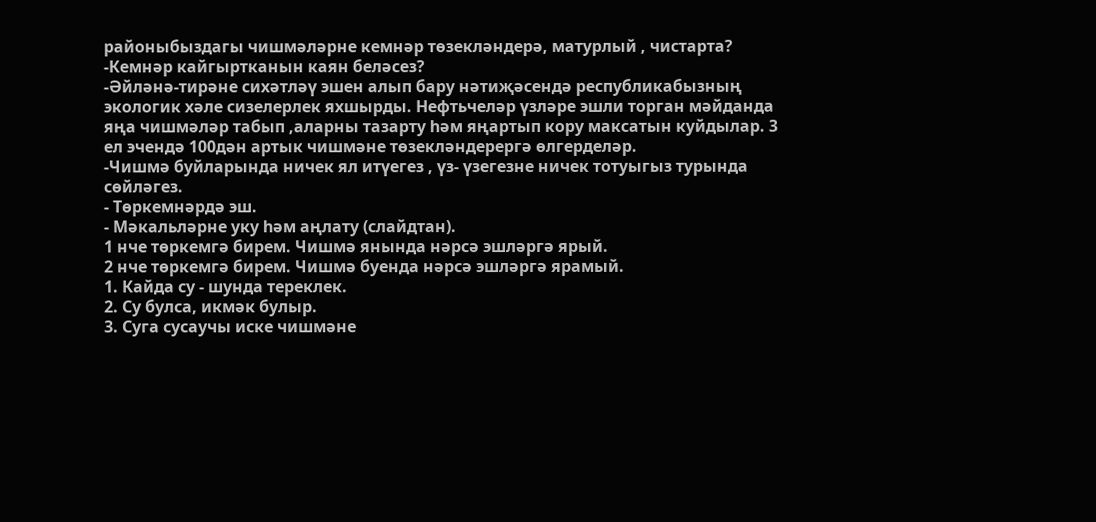районыбыздагы чишмәләрне кемнәр төзекләндерә, матурлый , чистарта?
-Кемнәр кайгыртканын каян беләсез?
-Әйләнә-тирәне сихәтләү эшен алып бару нәтиҗәсендә республикабызның экологик хәле сизелерлек яхшырды. Нефтьчеләр үзләре эшли торган мәйданда яңа чишмәләр табып ,аларны тазарту һәм яңартып кору максатын куйдылар. 3 ел эчендә 100дән артык чишмәне төзекләндерергә өлгерделәр.
-Чишмә буйларында ничек ял итүегез , үз- үзегезне ничек тотуыгыз турында сөйләгез.
- Төркемнәрдә эш.
- Мәкальләрне уку һәм аңлату (слайдтан).
1 нче төркемгә бирем. Чишмә янында нәрсә эшләргә ярый.
2 нче төркемгә бирем. Чишмә буенда нәрсә эшләргә ярамый.
1. Кайда су - шунда тереклек.
2. Су булса, икмәк булыр.
3. Суга сусаучы иске чишмәне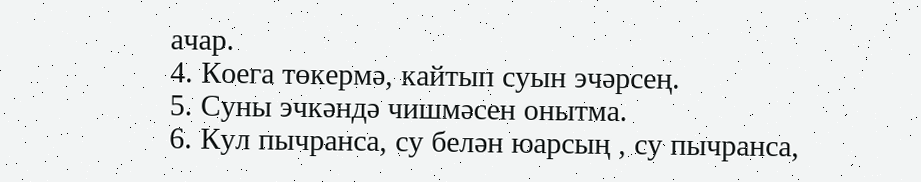ачар.
4. Коега төкермә, кайтып суын эчәрсең.
5. Суны эчкәндә чишмәсен онытма.
6. Кул пычранса, су белән юарсың , су пычранса,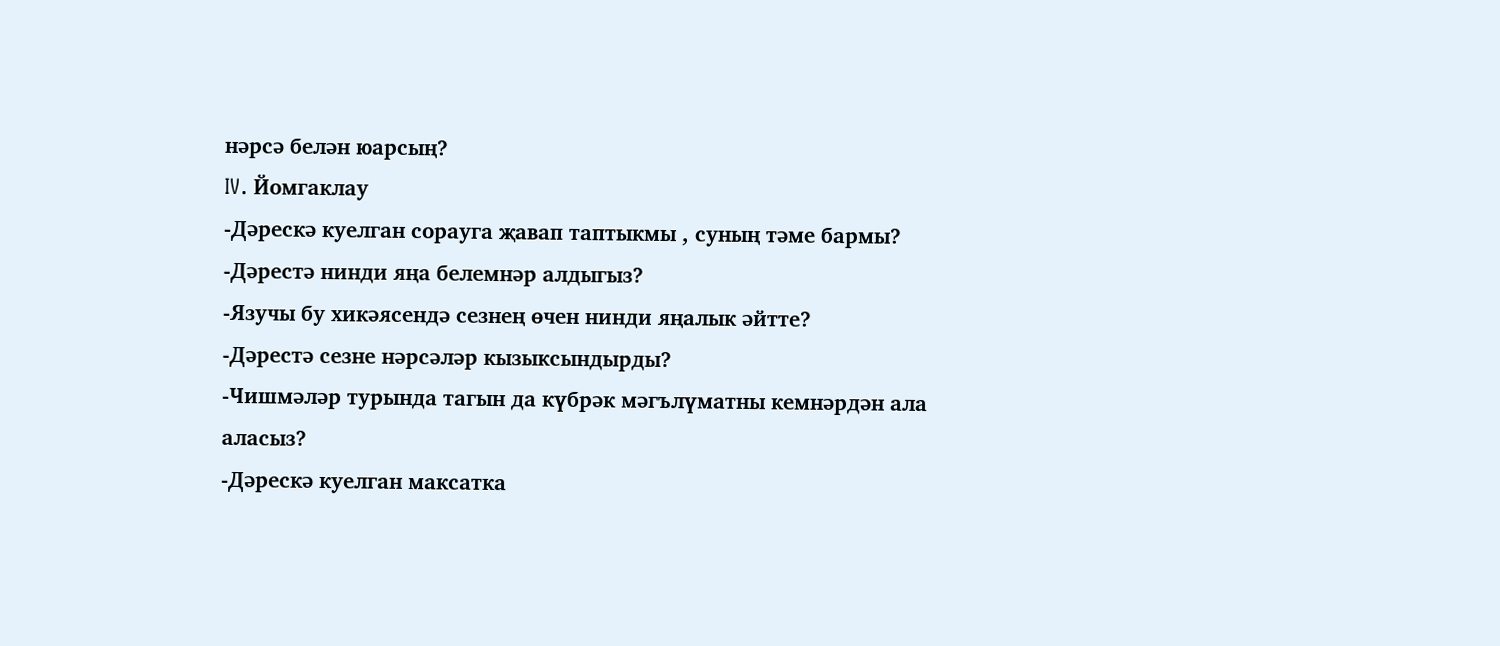нәрсә белән юарсың?
IV. Йомгаклау
-Дәрескә куелган сорауга җавап таптыкмы , суның тәме бармы?
-Дәрестә нинди яңа белемнәр алдыгыз?
-Язучы бу хикәясендә сезнең өчен нинди яңалык әйтте?
-Дәрестә сезне нәрсәләр кызыксындырды?
-Чишмәләр турында тагын да күбрәк мәгълүматны кемнәрдән ала аласыз?
-Дәрескә куелган максатка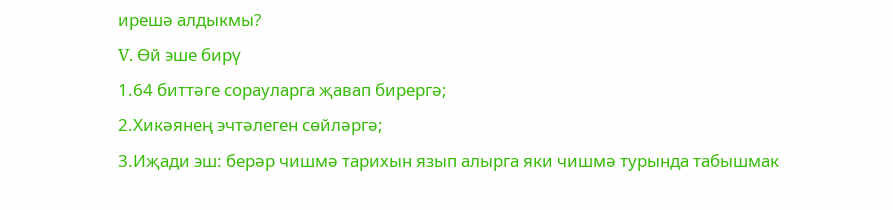ирешә алдыкмы?
V. Өй эше бирү
1.64 биттәге сорауларга җавап бирергә;
2.Хикәянең эчтәлеген сөйләргә;
3.Иҗади эш: берәр чишмә тарихын язып алырга яки чишмә турында табышмак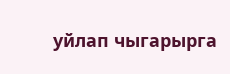уйлап чыгарырга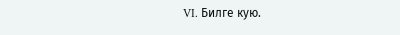VI. Билге кую.